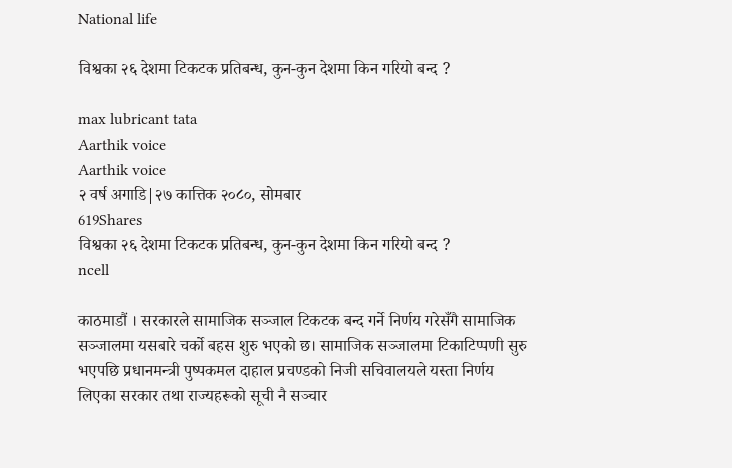National life

विश्वका २६ देशमा टिकटक प्रतिबन्ध, कुन-कुन देशमा किन गरियो बन्द ?

max lubricant tata
Aarthik voice
Aarthik voice
२ वर्ष अगाडि|२७ कात्तिक २०८०, सोमबार
619Shares
विश्वका २६ देशमा टिकटक प्रतिबन्ध, कुन-कुन देशमा किन गरियो बन्द ?
ncell

काठमाडौं । सरकारले सामाजिक सञ्जाल टिकटक बन्द गर्ने निर्णय गरेसँगै सामाजिक सञ्जालमा यसबारे चर्को बहस शुरु भएको छ। सामाजिक सञ्जालमा टिकाटिप्पणी सुरु भएपछि प्रधानमन्त्री पुष्पकमल दाहाल प्रचण्डको निजी सचिवालयले यस्ता निर्णय लिएका सरकार तथा राज्यहरूको सूची नै सञ्चार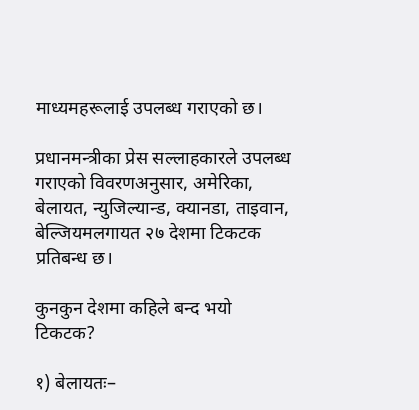माध्यमहरूलाई उपलब्ध गराएको छ।

प्रधानमन्त्रीका प्रेस सल्लाहकारले उपलब्ध गराएको विवरणअनुसार, अमेरिका, बेलायत, न्युजिल्यान्ड, क्यानडा, ताइवान, बेल्जियमलगायत २७ देशमा टिकटक प्रतिबन्ध छ।

कुनकुन देशमा कहिले बन्द भयो टिकटक?

१) बेलायतः–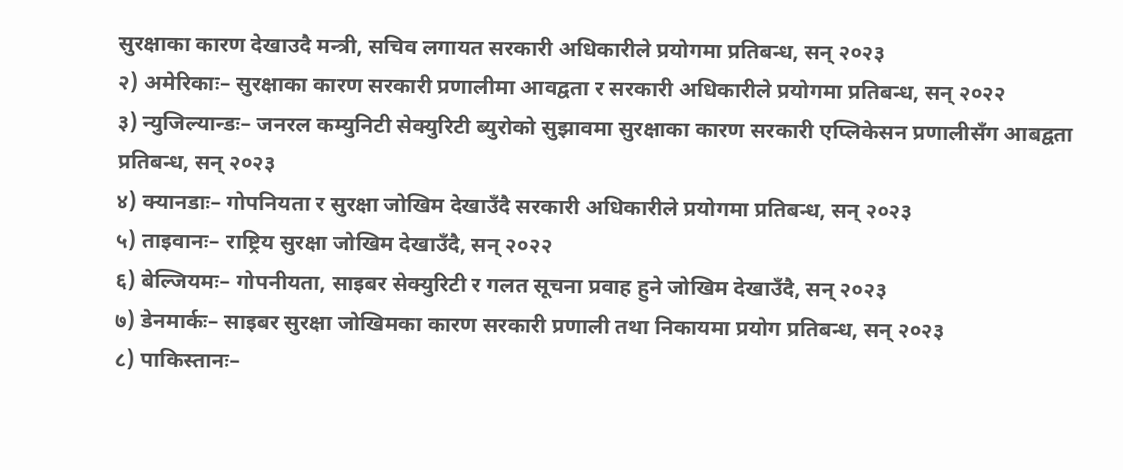सुरक्षाका कारण देखाउदै मन्त्री, सचिव लगायत सरकारी अधिकारीले प्रयोगमा प्रतिबन्ध, सन् २०२३
२) अमेरिकाः– सुरक्षाका कारण सरकारी प्रणालीमा आवद्वता र सरकारी अधिकारीले प्रयोगमा प्रतिबन्ध, सन् २०२२
३) न्युजिल्यान्डः– जनरल कम्युनिटी सेक्युरिटी ब्युरोको सुझावमा सुरक्षाका कारण सरकारी एप्लिकेसन प्रणालीसँग आबद्वता प्रतिबन्ध, सन् २०२३
४) क्यानडाः– गोपनियता र सुरक्षा जोखिम देखाउँदै सरकारी अधिकारीले प्रयोगमा प्रतिबन्ध, सन् २०२३
५) ताइवानः– राष्ट्रिय सुरक्षा जोखिम देखाउँदै, सन् २०२२
६) बेल्जियमः– गोपनीयता, साइबर सेक्युरिटी र गलत सूचना प्रवाह हुने जोखिम देखाउँदै, सन् २०२३
७) डेनमार्कः– साइबर सुरक्षा जोखिमका कारण सरकारी प्रणाली तथा निकायमा प्रयोग प्रतिबन्ध, सन् २०२३
८) पाकिस्तानः–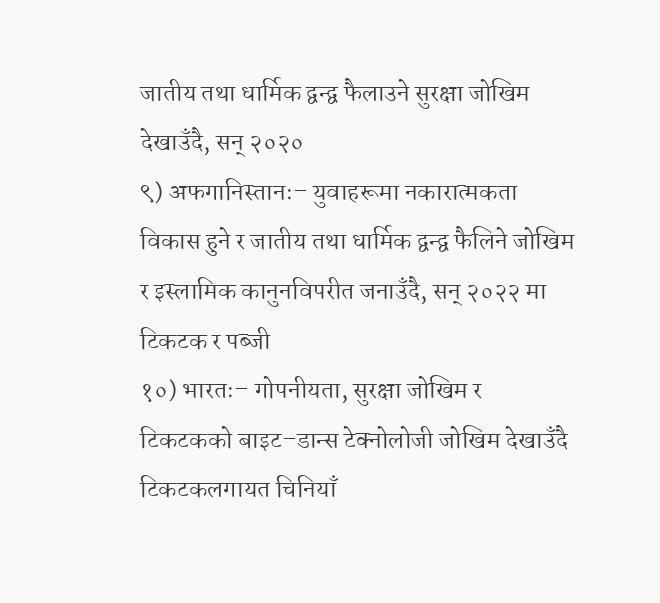जातीय तथा धार्मिक द्वन्द्व फैलाउने सुरक्षा जोखिम देखाउँदै, सन् २०२०
९) अफगानिस्तानः– युवाहरूमा नकारात्मकता विकास हुने र जातीय तथा धार्मिक द्वन्द्व फैलिने जोखिम र इस्लामिक कानुनविपरीत जनाउँदै, सन् २०२२ मा टिकटक र पब्जी
१०) भारतः– गोपनीयता, सुरक्षा जोखिम र टिकटकको बाइट–डान्स टेक्नोलोजी जोखिम देखाउँदै टिकटकलगायत चिनियाँ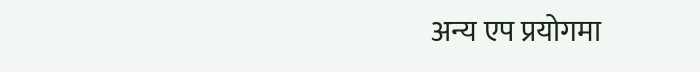अन्य एप प्रयोगमा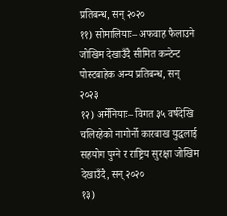प्रतिबन्ध, सन् २०२०
११) सोमालियाः– अफवाह फैलाउने जोखिम देखाउँदै सीमित कन्टेन्ट पोस्टबाहेक अन्य प्रतिबन्ध, सन् २०२३
१२) अर्मेनियाः– विगत ३५ वर्षदेखि चलिरहेको नागोर्नो कारबाख युद्धलाई सहयोग पुग्ने र राष्ट्रिय सुरक्षा जोखिम देखाउँदै, सन् २०२०
१३)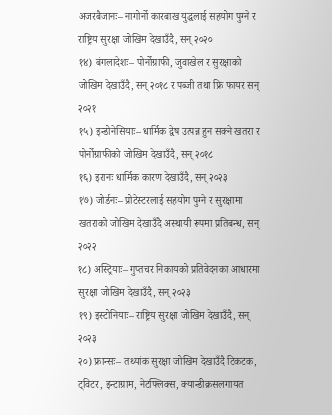अजरबैजानः– नागोर्नो कारबाख युद्धलाई सहयोग पुग्ने र राष्ट्रिय सुरक्षा जोखिम देखाउँदै, सन् २०२०
१४) बंगलादेशः– पोर्नोग्राफी, जुवाखेल र सुरक्षाको जोखिम देखाउँदै, सन् २०१८ र पब्जी तथा फ्रि फायर सन् २०२१
१५) इन्डोनेसियाः– धार्मिक द्वेष उत्पन्न हुन सक्ने खतरा र पोर्नोग्राफीको जोखिम देखाउँदै, सन् २०१८
१६) इरानः धार्मिक कारण देखाउँदै, सन् २०२३
१७) जोर्डनः– प्रोटेस्टरलाई सहयोग पुग्ने र सुरक्षामा खतराको जोखिम देखाउँदै अस्थायी रूपमा प्रतिबन्ध, सन् २०२२
१८) अस्ट्रियाः– गुप्तचर निकायको प्रतिवेदनका आधारमा सुरक्षा जोखिम देखाउँदै, सन् २०२३
१९) इस्टोनियाः– राष्ट्रिय सुरक्षा जोखिम देखाउँदै, सन् २०२३
२०) फ्रान्सः– तथ्यांक सुरक्षा जोखिम देखाउँदै टिकटक, ट्विटर, इन्टाग्राम, नेटफ्लिक्स, क्यान्डीक्रसलगायत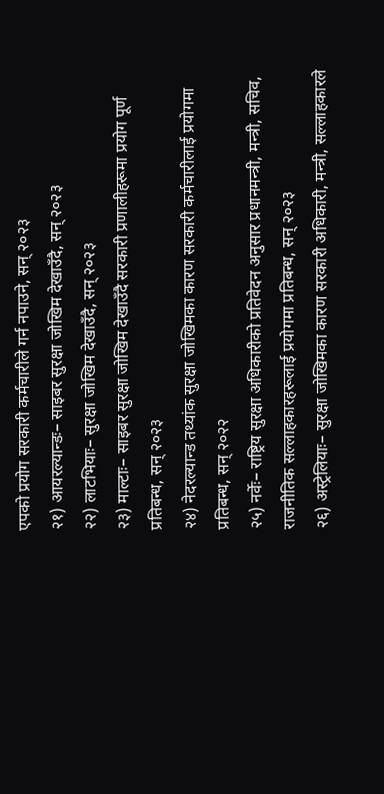एपको प्रयोग सरकारी कर्मचारीले गर्न नपाउने, सन् २०२३
२१) आयरल्यान्डः– साइबर सुरक्षा जोखिम देखाउँदै, सन् २०२३
२२) लाटभियाः– सुरक्षा जोखिम देखाउँदै, सन् २०२३
२३) माल्टाः– साइबर सुरक्षा जोखिम देखाउँदै सरकारी प्रणालीहरूमा प्रयोग पूर्ण प्रतिबन्ध, सन् २०२३
२४) नेदरल्यान्ड तथ्यांक सुरक्षा जोखिमका कारण सरकारी कर्मचारीलाई प्रयोगमा प्रतिबन्ध, सन् २०२२
२५) नर्वेः– राष्ट्रिय सुरक्षा अधिकारीको प्रतिवेदन अनुसार प्रधानमन्त्री, मन्त्री, सचिव, राजनीतिक सल्लाहकारहरूलाई प्रयोगमा प्रतिबन्ध, सन् २०२३
२६) अस्ट्रेलियाः– सुरक्षा जोखिमका कारण सरकारी अधिकारी, मन्त्री, सल्लाहकारले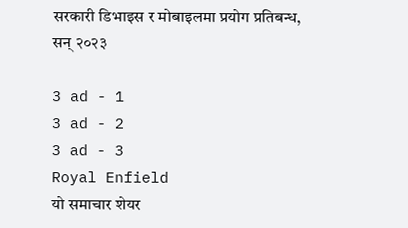सरकारी डिभाइस र मोबाइलमा प्रयोग प्रतिबन्ध, सन् २०२३

3 ad - 1
3 ad - 2
3 ad - 3
Royal Enfield
यो समाचार शेयर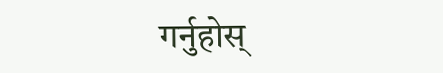गर्नुहोस्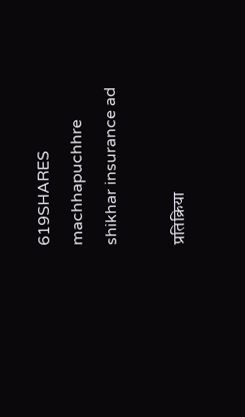619SHARES
machhapuchhre
shikhar insurance ad

प्रतिक्रिया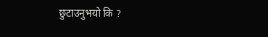छुटाउनुभयो कि ?